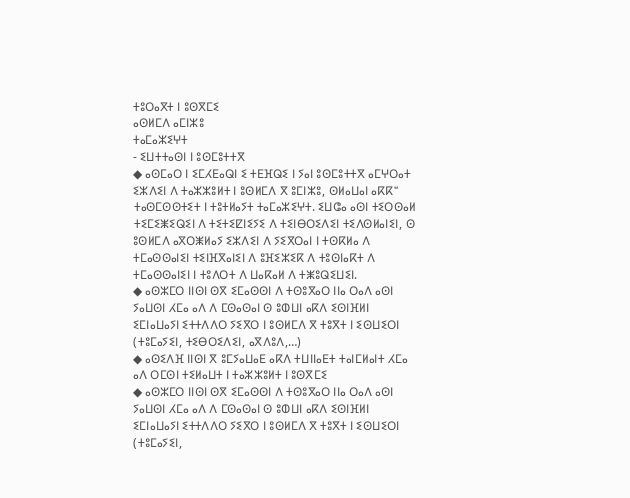ⵜⵓⵔⴰⴳⵜ ⵏ ⵓⵙⴳⵎⵉ
ⴰⵙⵍⵎⴷ ⴰⵎⵏⵣⵓ
ⵜⴰⵎⴰⵣⵉⵖⵜ
- ⵉⵡⵜⵜⴰⵙⵏ ⵏ ⵓⵙⵎⵓⵜⵜⴳ
◆ ⴰⵙⵎⴰⵔ ⵏ ⵉⵎⵃⴹⴰⵕⵏ ⵉ ⵜⴹⴼⵕⵉ ⵏ ⵢⴰⵏ ⵓⵙⵎⵓⵜⵜⴳ ⴰⵎⵖⵔⴰⵜ ⵉⵣⴷⵉⵏ ⴷ ⵜⴰⵣⵣⵓⵍⵜ ⵏ ⵓⵙⵍⵎⴷ ⴳ ⵓⵎⵏⵣⵓ, ⵙⵍⴰⵡⴰⵏ ⴰⴽⴽⵯ ⵜⴰⵙⵎⵙⵙⵜⵉⵜ ⵏ ⵜⵓⵜⵍⴰⵢⵜ ⵜⴰⵎⴰⵣⵉⵖⵜ. ⵉⵡⵛⴰ ⴰⵙⵏ ⵜⵉⵔⵙⴰⵍ ⵜⵉⵎⵉⵥⵉⵕⵉⵏ ⴷ ⵜⵉⵜⵉⵇⵏⵉⵢⵉ ⴷ ⵜⵉⵏⴱⵔⵉⴷⵉⵏ ⵜⵉⴷⵙⵍⴰⵏⵉⵏ, ⵙ ⵓⵙⵍⵎⴷ ⴰⴳⵔⵥⵍⴰⵢ ⵉⵣⴷⵉⵏ ⴷ ⵢⵉⴳⵔⴰⵏ ⵏ ⵜⵙⴽⵍⴰ ⴷ ⵜⵎⴰⵙⵙⴰⵏⵉⵏ ⵜⵉⵏⴼⴳⴰⵏⵉⵏ ⴷ ⵓⴼⵉⵣⵉⴽ ⴷ ⵜⵓⵙⵏⴰⴽⵜ ⴷ ⵜⵎⴰⵙⵙⴰⵏⵉⵏ ⵏ ⵜⵓⴷⵔⵜ ⴷ ⵡⴰⴽⴰⵍ ⴷ ⵜⵥⵓⵕⵉⵡⵉⵏ.
◆ ⴰⵙⵣⵎⵔ ⵏⵏⵙⵏ ⵙⴳ ⵉⵎⴰⵙⵙⵏ ⴷ ⵜⵙⵓⴳⴰⵔ ⵏⵏⴰ ⵔⴰⴷ ⴰⵙⵏ ⵢⴰⵡⵙⵏ ⵃⵎⴰ ⴰⴷ ⴷ ⵎⵙⴰⵙⴰⵏ ⵙ ⵓⵀⵡⵏ ⴰⴽⴷ ⵉⵙⵏⴼⵍⵏ ⵉⵎⵏⴰⵡⴰⵢⵏ ⵉⵜⵜⴷⴷⵔ ⵢⵉⴳⵔ ⵏ ⵓⵙⵍⵎⴷ ⴳ ⵜⵓⴳⵜ ⵏ ⵉⵙⵡⵉⵔⵏ (ⵜⵓⵎⴰⵢⵉⵏ, ⵜⵉⴱⵔⵉⴷⵉⵏ, ⴰⴳⴷⵓⴷ,…)
◆ ⴰⵙⵉⴷⴼ ⵏⵏⵙⵏ ⴳ ⵓⵎⵢⴰⵡⴰⴹ ⴰⴽⴷ ⵜⵡⵏⵏⴰⴹⵜ ⵜⴰⵏⵎⵍⴰⵏⵜ ⵃⵎⴰ ⴰⴷ ⵔⵎⵙⵏ ⵜⵉⵍⴰⵡⵜ ⵏ ⵜⴰⵣⵣⵓⵍⵜ ⵏ ⵓⵙⴳⵎⵉ
◆ ⴰⵙⵣⵎⵔ ⵏⵏⵙⵏ ⵙⴳ ⵉⵎⴰⵙⵙⵏ ⴷ ⵜⵙⵓⴳⴰⵔ ⵏⵏⴰ ⵔⴰⴷ ⴰⵙⵏ ⵢⴰⵡⵙⵏ ⵃⵎⴰ ⴰⴷ ⴷ ⵎⵙⴰⵙⴰⵏ ⵙ ⵓⵀⵡⵏ ⴰⴽⴷ ⵉⵙⵏⴼⵍⵏ ⵉⵎⵏⴰⵡⴰⵢⵏ ⵉⵜⵜⴷⴷⵔ ⵢⵉⴳⵔ ⵏ ⵓⵙⵍⵎⴷ ⴳ ⵜⵓⴳⵜ ⵏ ⵉⵙⵡⵉⵔⵏ (ⵜⵓⵎⴰⵢⵉⵏ,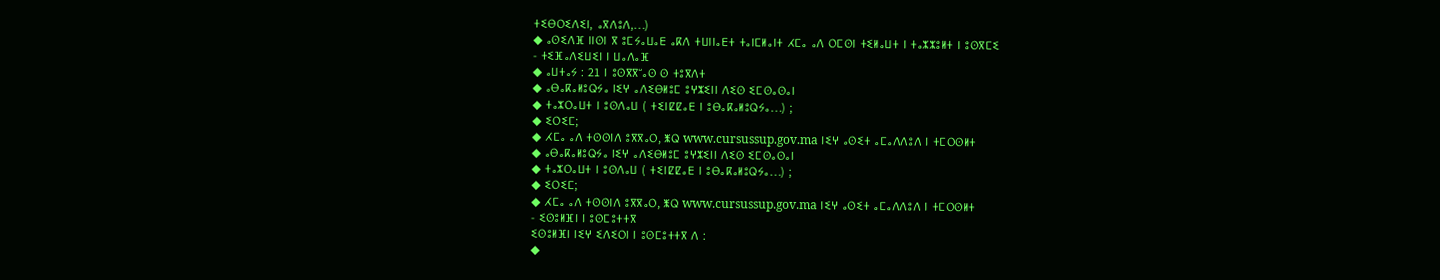ⵜⵉⴱⵔⵉⴷⵉⵏ, ⴰⴳⴷⵓⴷ,…)
◆ ⴰⵙⵉⴷⴼ ⵏⵏⵙⵏ ⴳ ⵓⵎⵢⴰⵡⴰⴹ ⴰⴽⴷ ⵜⵡⵏⵏⴰⴹⵜ ⵜⴰⵏⵎⵍⴰⵏⵜ ⵃⵎⴰ ⴰⴷ ⵔⵎⵙⵏ ⵜⵉⵍⴰⵡⵜ ⵏ ⵜⴰⵣⵣⵓⵍⵜ ⵏ ⵓⵙⴳⵎⵉ
- ⵜⵉⴼⴰⴷⵉⵡⵉⵏ ⵏ ⵡⴰⴷⴰⴼ
◆ ⴰⵡⵜⴰⵢ : 21 ⵏ ⵓⵙⴳⴳⵯⴰⵙ ⵙ ⵜⵓⴳⴷⵜ
◆ ⴰⴱⴰⴽⴰⵍⵓⵕⵢⴰ ⵏⵉⵖ ⴰⴷⵉⴱⵍⵓⵎ ⵓⵖⵣⵉⵏⵏ ⴷⵉⵙ ⵉⵎⵙⴰⵙⴰⵏ
◆ ⵜⴰⵣⵔⴰⵡⵜ ⵏ ⵓⵙⴷⴰⵡ ( ⵜⵉⵏⵇⵇⴰⴹ ⵏ ⵓⴱⴰⴽⴰⵍⵓⵕⵢⴰ…) ;
◆ ⵉⵔⵉⵎ;
◆ ⵃⵎⴰ ⴰⴷ ⵜⵙⵙⵏⴷ ⵓⴳⴳⴰⵔ, ⵥⵕ www.cursussup.gov.ma ⵏⵉⵖ ⴰⵙⵉⵜ ⴰⵎⴰⴷⴷⵓⴷ ⵏ ⵜⵎⵔⵙⵍⵜ
◆ ⴰⴱⴰⴽⴰⵍⵓⵕⵢⴰ ⵏⵉⵖ ⴰⴷⵉⴱⵍⵓⵎ ⵓⵖⵣⵉⵏⵏ ⴷⵉⵙ ⵉⵎⵙⴰⵙⴰⵏ
◆ ⵜⴰⵣⵔⴰⵡⵜ ⵏ ⵓⵙⴷⴰⵡ ( ⵜⵉⵏⵇⵇⴰⴹ ⵏ ⵓⴱⴰⴽⴰⵍⵓⵕⵢⴰ…) ;
◆ ⵉⵔⵉⵎ;
◆ ⵃⵎⴰ ⴰⴷ ⵜⵙⵙⵏⴷ ⵓⴳⴳⴰⵔ, ⵥⵕ www.cursussup.gov.ma ⵏⵉⵖ ⴰⵙⵉⵜ ⴰⵎⴰⴷⴷⵓⴷ ⵏ ⵜⵎⵔⵙⵍⵜ
- ⵉⵙⵓⵍⴼⵏ ⵏ ⵓⵙⵎⵓⵜⵜⴳ
ⵉⵙⵓⵍⴼⵏ ⵏⵉⵖ ⵉⴷⵉⵔⵏ ⵏ ⵓⵙⵎⵓⵜⵜⴳ ⴷ :
◆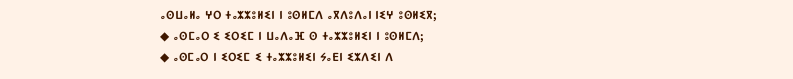ⴰⵙⵡⴰⵍⴰ ⵖⵔ ⵜⴰⵣⵣⵓⵍⵉⵏ ⵏ ⵓⵙⵍⵎⴷ ⴰⴳⴷⵓⴷⴰⵏ ⵏⵉⵖ ⵓⵙⵍⵉⴳ;
◆ ⴰⵙⵎⴰⵔ ⵉ ⵉⵔⵉⵎ ⵏ ⵡⴰⴷⴰⴼ ⵙ ⵜⴰⵣⵣⵓⵍⵉⵏ ⵏ ⵓⵙⵍⵎⴷ;
◆ ⴰⵙⵎⴰⵔ ⵏ ⵉⵔⵉⵎ ⵉ ⵜⴰⵣⵣⵓⵍⵉⵏ ⵢⴰⴹⵏ ⵉⵣⴷⵉⵏ ⴷ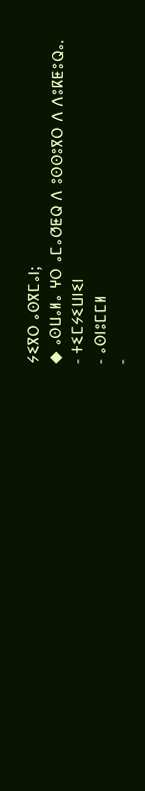ⵢⵉⴳⵔ ⴰⵙⴳⵎⴰⵏ;
◆ ⴰⵙⵡⴰⵍⴰ ⵖⵔ ⴰⵎⴰⵚⵟⵕ ⴷ ⵓⵙⵙⵓⴳⵔ ⴷ ⴷⵓⴽⵟⵓⵕⴰ.
- ⵜⵉⵎⵢⵉⵡⵏⵉⵏ
- ⴰⵙⵏⵓⵎⵎⵍ
-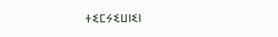ⵜⵉⵎⵢⵉⵡⵏⵉⵏ